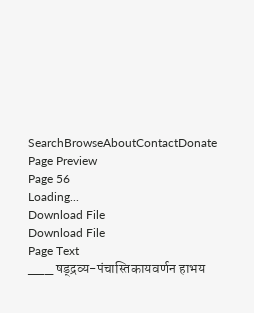SearchBrowseAboutContactDonate
Page Preview
Page 56
Loading...
Download File
Download File
Page Text
___ षड्द्रव्य-पंचास्तिकायवर्णन हाभय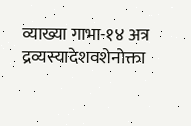व्याख्या गाभा-१४ अत्र द्रव्यस्यादेशवशेनोक्ता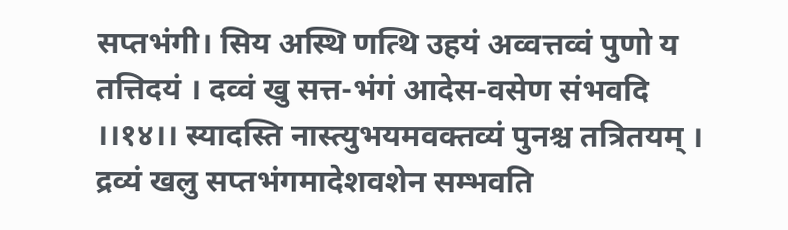सप्तभंगी। सिय अस्थि णत्थि उहयं अव्वत्तव्वं पुणो य तत्तिदयं । दव्वं खु सत्त-भंगं आदेस-वसेण संभवदि ।।१४।। स्यादस्ति नास्त्युभयमवक्तव्यं पुनश्च तत्रितयम् । द्रव्यं खलु सप्तभंगमादेशवशेन सम्भवति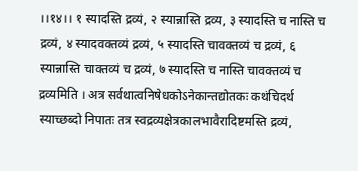।।१४।। १ स्यादस्ति द्रव्यं, २ स्यान्नास्ति द्रव्य, ३ स्यादस्ति च नास्ति च द्रव्यं, ४ स्यादवक्तव्यं द्रव्यं, ५ स्यादस्ति चावक्तव्यं च द्रव्यं, ६ स्यान्नास्ति चाक्तव्यं च द्रव्यं, ७ स्यादस्ति च नास्ति चावक्तव्यं च द्रव्यमिति । अत्र सर्वथात्वनिषेधकोऽनेकान्तद्योतकः कथंचिदर्थ स्याच्छब्दो निपातः तत्र स्वद्रव्यक्षेत्रकालभावैरादिष्टमस्ति द्रव्यं,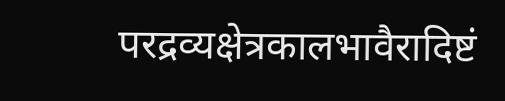परद्रव्यक्षेत्रकालभावैरादिष्टं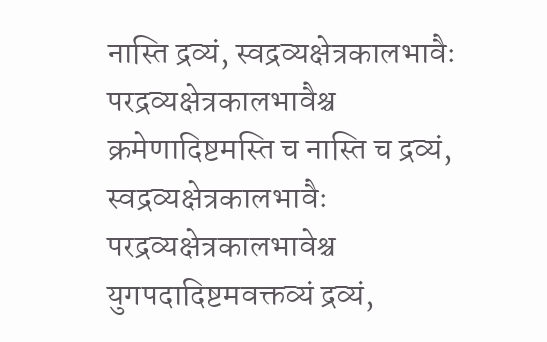नास्ति द्रव्यं, स्वद्रव्यक्षेत्रकालभावैः परद्रव्यक्षेत्रकालभावैश्च क्रमेणादिष्टमस्ति च नास्ति च द्रव्यं, स्वद्रव्यक्षेत्रकालभावैः परद्रव्यक्षेत्रकालभावेश्च युगपदादिष्टमवक्तव्यं द्रव्यं,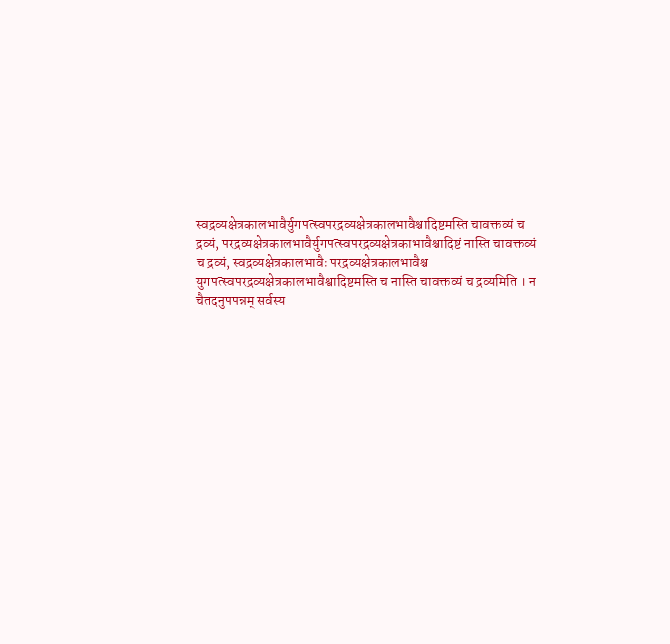स्वद्रव्यक्षेत्रकालभावैर्युगपत्स्वपरद्रव्यक्षेत्रकालभावैश्चादिष्टमस्ति चावक्तव्यं च द्रव्यं, परद्रव्यक्षेत्रकालभावैर्युगपत्स्वपरद्रव्यक्षेत्रकाभावैश्चादिष्टं नास्ति चावक्तव्यं च द्रव्यं, स्वद्रव्यक्षेत्रकालभावैः परद्रव्यक्षेत्रकालभावैश्च युगपत्स्वपरद्रव्यक्षेत्रकालभावैश्वादिष्टमस्ति च नास्ति चावक्तव्यं च द्रव्यमिति । न चैतदनुपपन्नम् सर्वस्य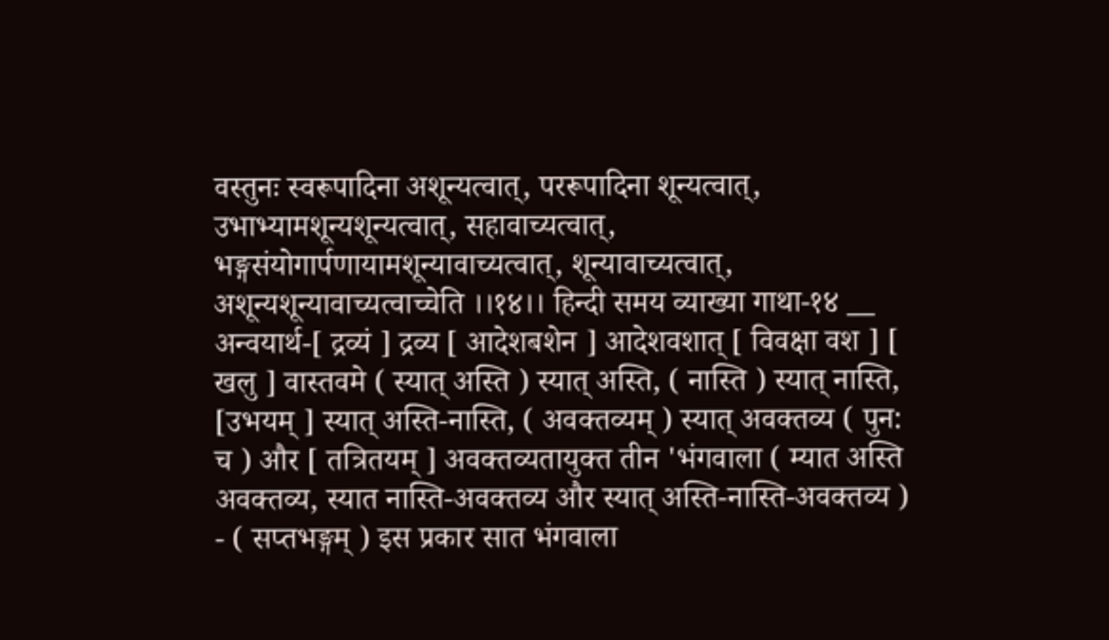वस्तुनः स्वरूपादिना अशून्यत्वात्, पररूपादिना शून्यत्वात्, उभाभ्यामशून्यशून्यत्वात्, सहावाच्यत्वात्, भङ्गसंयोगार्पणायामशून्यावाच्यत्वात्, शून्यावाच्यत्वात्, अशून्यशून्यावाच्यत्वाच्चेति ।।१४।। हिन्दी समय व्याख्या गाथा-१४ __ अन्वयार्थ-[ द्रव्यं ] द्रव्य [ आदेशबशेन ] आदेशवशात् [ विवक्षा वश ] [ खलु ] वास्तवमे ( स्यात् अस्ति ) स्यात् अस्ति, ( नास्ति ) स्यात् नास्ति, [उभयम् ] स्यात् अस्ति-नास्ति, ( अवक्तव्यम् ) स्यात् अवक्तव्य ( पुन: च ) और [ तत्रितयम् ] अवक्तव्यतायुक्त तीन 'भंगवाला ( म्यात अस्ति अवक्तव्य, स्यात नास्ति-अवक्तव्य और स्यात् अस्ति-नास्ति-अवक्तव्य ) - ( सप्तभङ्गम् ) इस प्रकार सात भंगवाला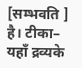[सम्भवति ] है। टीका– यहाँ द्रव्यके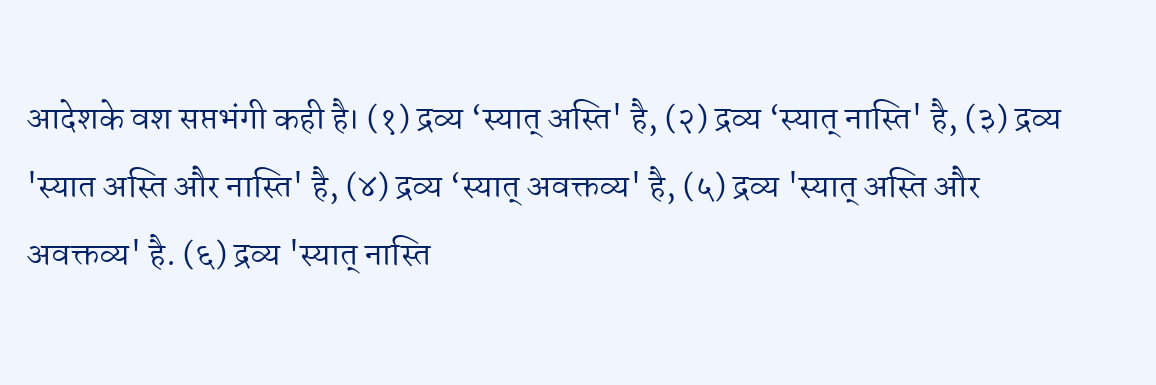आदेशके वश सप्तभंगी कही है। (१) द्रव्य ‘स्यात् अस्ति' है, (२) द्रव्य ‘स्यात् नास्ति' है, (३) द्रव्य 'स्यात अस्ति और नास्ति' है, (४) द्रव्य ‘स्यात् अवक्तव्य' है, (५) द्रव्य 'स्यात् अस्ति और अवक्तव्य' है. (६) द्रव्य 'स्यात् नास्ति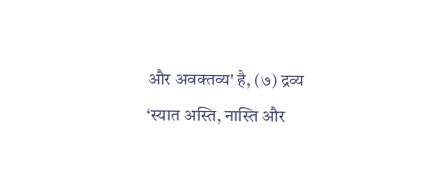और अवक्तव्य' है, (७) द्रव्य ‘स्यात अस्ति, नास्ति और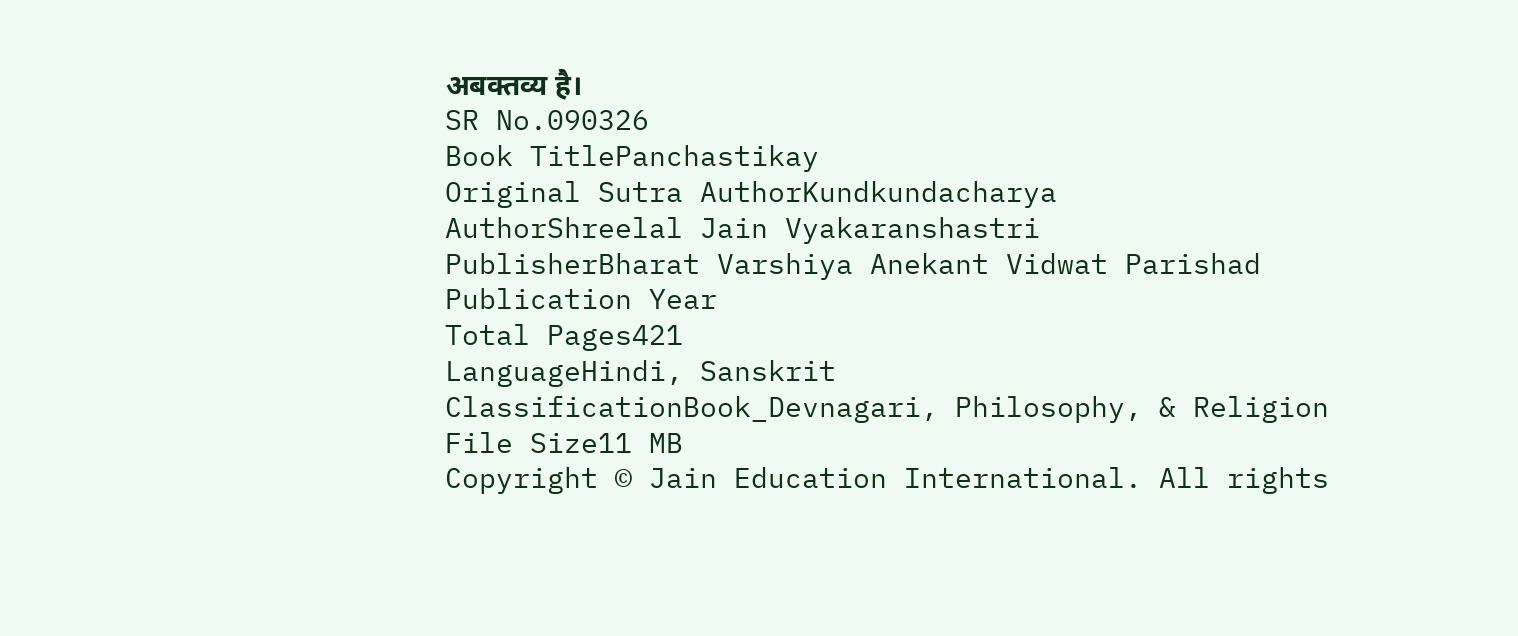अबक्तव्य है।
SR No.090326
Book TitlePanchastikay
Original Sutra AuthorKundkundacharya
AuthorShreelal Jain Vyakaranshastri
PublisherBharat Varshiya Anekant Vidwat Parishad
Publication Year
Total Pages421
LanguageHindi, Sanskrit
ClassificationBook_Devnagari, Philosophy, & Religion
File Size11 MB
Copyright © Jain Education International. All rights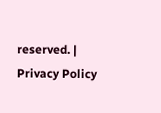reserved. | Privacy Policy